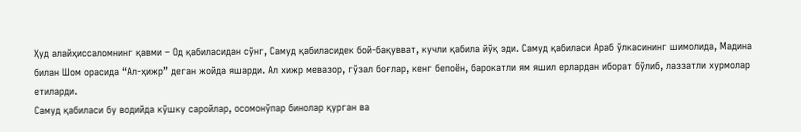Ҳуд алайҳиссаломнинг қавми – Од қабиласидан сўнг, Самуд қабиласидек бой-бақувват, кучли қабила йўқ эди. Самуд қабиласи Араб ўлкасининг шимолида, Мадина билан Шом орасида “Ал-ҳижр” деган жойда яшарди. Ал хижр мевазор, гўзал боғлар, кенг бепоён, барокатли ям яшил ерлардан иборат бўлиб, лаззатли хурмолар етиларди.
Самуд қабиласи бу водийда кўшку саройлар, осомонўпар бинолар қурган ва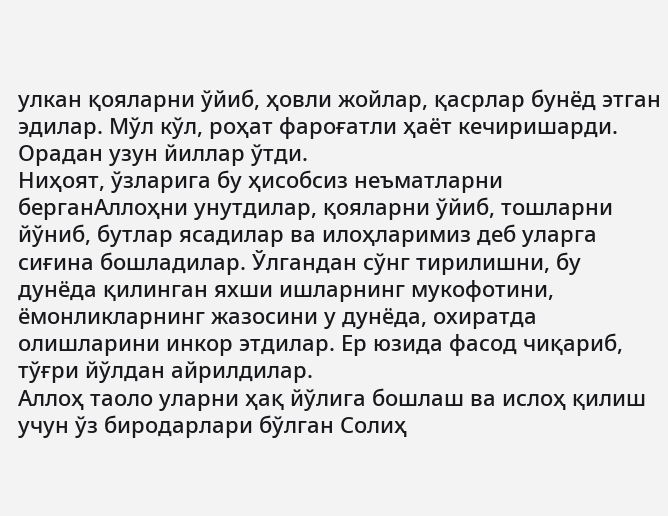улкан қояларни ўйиб, ҳовли жойлар, қасрлар бунёд этган эдилар. Мўл кўл, роҳат фароғатли ҳаёт кечиришарди.
Орадан узун йиллар ўтди.
Ниҳоят, ўзларига бу ҳисобсиз неъматларни берганАллоҳни унутдилар, қояларни ўйиб, тошларни йўниб, бутлар ясадилар ва илоҳларимиз деб уларга сиғина бошладилар. Ўлгандан сўнг тирилишни, бу дунёда қилинган яхши ишларнинг мукофотини, ёмонликларнинг жазосини у дунёда, охиратда олишларини инкор этдилар. Ер юзида фасод чиқариб, тўғри йўлдан айрилдилар.
Аллоҳ таоло уларни ҳақ йўлига бошлаш ва ислоҳ қилиш учун ўз биродарлари бўлган Солиҳ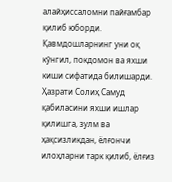алайҳиссаломни пайғамбар қилиб юборди. Қавмдошларнинг уни оқ кўнгил, покдомон ва яхши киши сифатида билишарди. Ҳазрати Солиҳ Самуд қабиласини яхши ишлар қилишга, зулм ва ҳақсизликдан, ёлғончи илоҳларни тарк қилиб, ёлғиз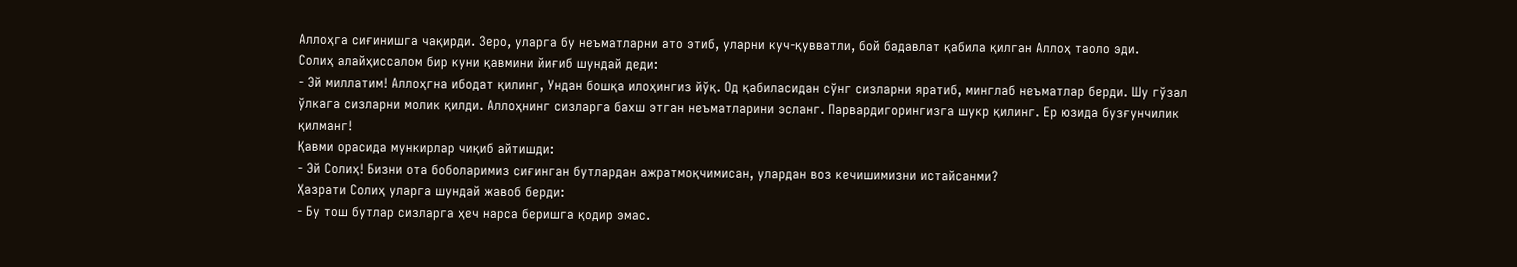Аллоҳга сиғинишга чақирди. Зеро, уларга бу неъматларни ато этиб, уларни куч-қувватли, бой бадавлат қабила қилган Аллоҳ таоло эди.
Солиҳ алайҳиссалом бир куни қавмини йиғиб шундай деди:
- Эй миллатим! Аллоҳгна ибодат қилинг, Ундан бошқа илоҳингиз йўқ. Од қабиласидан сўнг сизларни яратиб, минглаб неъматлар берди. Шу гўзал ўлкага сизларни молик қилди. Аллоҳнинг сизларга бахш этган неъматларини эсланг. Парвардигорингизга шукр қилинг. Ер юзида бузғунчилик қилманг!
Қавми орасида мункирлар чиқиб айтишди:
- Эй Солиҳ! Бизни ота боболаримиз сиғинган бутлардан ажратмоқчимисан, улардан воз кечишимизни истайсанми?
Ҳазрати Солиҳ уларга шундай жавоб берди:
- Бу тош бутлар сизларга ҳеч нарса беришга қодир эмас.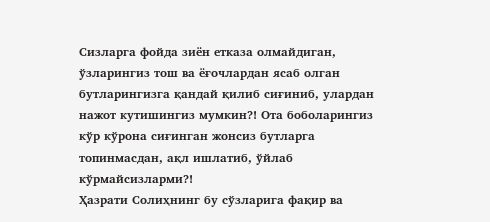Сизларга фойда зиён етказа олмайдиган, ўзларингиз тош ва ёғочлардан ясаб олган бутларингизга қандай қилиб сиғиниб, улардан нажот кутишингиз мумкин?! Ота боболарингиз кўр кўрона сиғинган жонсиз бутларга топинмасдан, ақл ишлатиб, ўйлаб кўрмайсизларми?!
Ҳазрати Солиҳнинг бу сўзларига фақир ва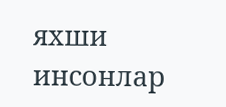яхши инсонлар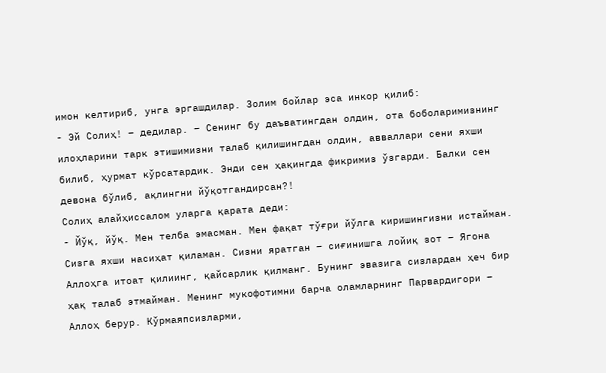имон келтириб, унга эргашдилар. Золим бойлар эса инкор қилиб:
- Эй Солиҳ! – дедилар. – Сенинг бу даъватингдан олдин, ота боболаримизнинг илоҳларини тарк этишимизни талаб қилишингдан олдин, авваллари сени яхши билиб, ҳурмат кўрсатардик. Энди сен ҳақингда фикримиз ўзгарди. Балки сен девона бўлиб, ақлингни йўқотгандирсан?!
Солиҳ алайҳиссалом уларга қарата деди:
- Йўқ, йўқ. Мен телба эмасман. Мен фақат тўғри йўлга киришингизни истайман. Сизга яхши насиҳат қиламан. Сизни яратган – сиғинишга лойиқ зот – Ягона Аллоҳга итоат қилиинг, қайсарлик қилманг. Бунинг эвазига сизлардан ҳеч бир ҳақ талаб этмайман. Менинг мукофотимни барча оламларнинг Парвардигори – Аллоҳ берур. Кўрмаяпсизларми,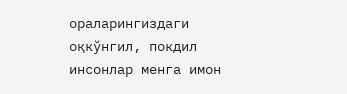ораларингиздаги оқкўнгил, покдил инсонлар менга имон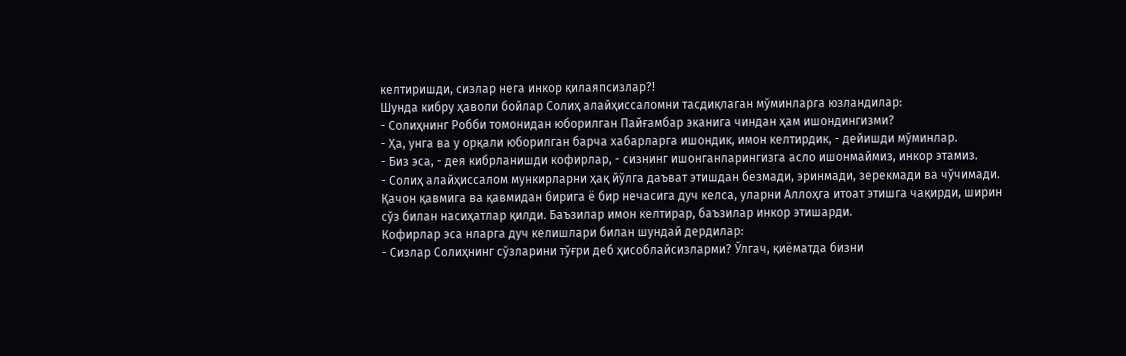келтиришди, сизлар нега инкор қилаяпсизлар?!
Шунда кибру ҳаволи бойлар Солиҳ алайҳиссаломни тасдиқлаган мўминларга юзландилар:
- Солиҳнинг Робби томонидан юборилган Пайғамбар эканига чиндан ҳам ишондингизми?
- Ҳа, унга ва у орқали юборилган барча хабарларга ишондик, имон келтирдик, - дейишди мўминлар.
- Биз эса, - дея кибрланишди кофирлар, - сизнинг ишонганларингизга асло ишонмаймиз, инкор этамиз.
- Солиҳ алайҳиссалом мункирларни ҳақ йўлга даъват этишдан безмади, эринмади, зерекмади ва чўчимади. Қачон қавмига ва қавмидан бирига ё бир нечасига дуч келса, уларни Аллоҳга итоат этишга чақирди, ширин сўз билан насиҳатлар қилди. Баъзилар имон келтирар, баъзилар инкор этишарди.
Кофирлар эса нларга дуч келишлари билан шундай дердилар:
- Сизлар Солиҳнинг сўзларини тўғри деб ҳисоблайсизларми? Ўлгач, қиёматда бизни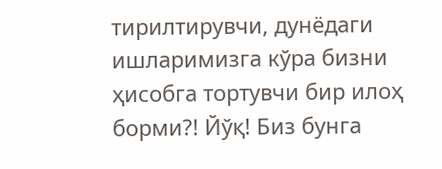тирилтирувчи, дунёдаги ишларимизга кўра бизни ҳисобга тортувчи бир илоҳ борми?! Йўқ! Биз бунга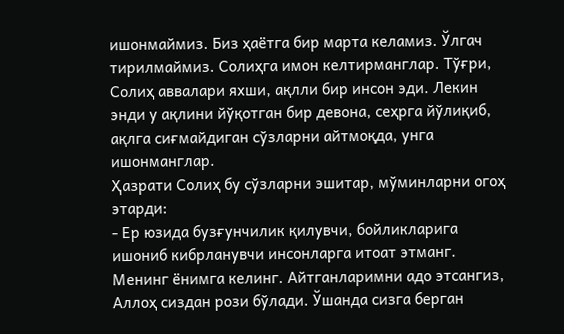ишонмаймиз. Биз ҳаётга бир марта келамиз. Ўлгач тирилмаймиз. Солиҳга имон келтирманглар. Тўғри, Солиҳ аввалари яхши, ақлли бир инсон эди. Лекин энди у ақлини йўқотган бир девона, сеҳрга йўлиқиб, ақлга сиғмайдиган сўзларни айтмоқда, унга ишонманглар.
Ҳазрати Солиҳ бу сўзларни эшитар, мўминларни огоҳ этарди:
- Ер юзида бузғунчилик қилувчи, бойликларига ишониб кибрланувчи инсонларга итоат этманг. Менинг ёнимга келинг. Айтганларимни адо этсангиз, Аллоҳ сиздан рози бўлади. Ўшанда сизга берган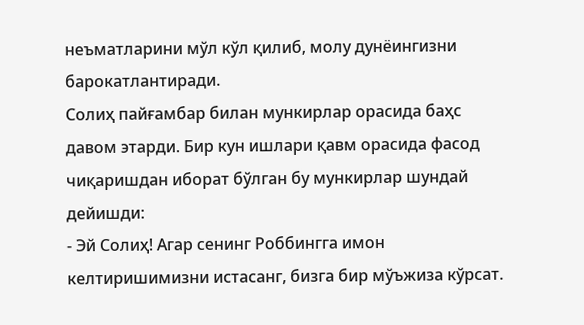неъматларини мўл кўл қилиб, молу дунёингизни барокатлантиради.
Солиҳ пайғамбар билан мункирлар орасида баҳс давом этарди. Бир кун ишлари қавм орасида фасод чиқаришдан иборат бўлган бу мункирлар шундай дейишди:
- Эй Солиҳ! Агар сенинг Роббингга имон келтиришимизни истасанг, бизга бир мўъжиза кўрсат.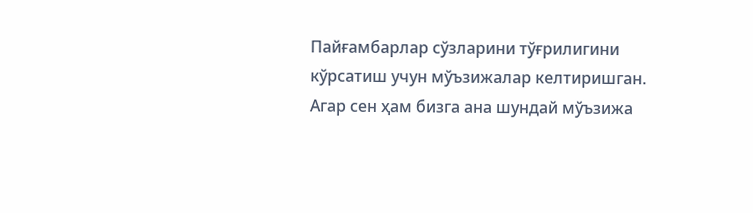Пайғамбарлар сўзларини тўғрилигини кўрсатиш учун мўъзижалар келтиришган. Агар сен ҳам бизга ана шундай мўъзижа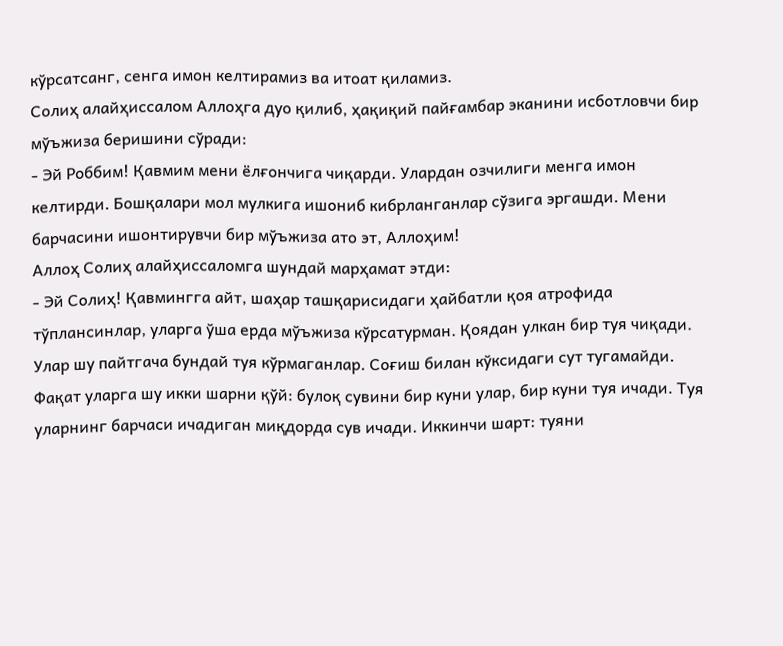кўрсатсанг, сенга имон келтирамиз ва итоат қиламиз.
Солиҳ алайҳиссалом Аллоҳга дуо қилиб, ҳақиқий пайғамбар эканини исботловчи бир мўъжиза беришини сўради:
- Эй Роббим! Қавмим мени ёлғончига чиқарди. Улардан озчилиги менга имон келтирди. Бошқалари мол мулкига ишониб кибрланганлар сўзига эргашди. Мени барчасини ишонтирувчи бир мўъжиза ато эт, Аллоҳим!
Аллоҳ Солиҳ алайҳиссаломга шундай марҳамат этди:
- Эй Солиҳ! Қавмингга айт, шаҳар ташқарисидаги ҳайбатли қоя атрофида тўплансинлар, уларга ўша ерда мўъжиза кўрсатурман. Қоядан улкан бир туя чиқади. Улар шу пайтгача бундай туя кўрмаганлар. Соғиш билан кўксидаги сут тугамайди. Фақат уларга шу икки шарни қўй: булоқ сувини бир куни улар, бир куни туя ичади. Туя уларнинг барчаси ичадиган миқдорда сув ичади. Иккинчи шарт: туяни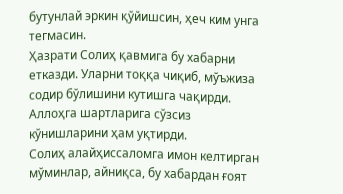бутунлай эркин қўйишсин, ҳеч ким унга тегмасин.
Ҳазрати Солиҳ қавмига бу хабарни етказди. Уларни тоққа чиқиб, мўъжиза содир бўлишини кутишга чақирди. Аллоҳга шартларига сўзсиз кўнишларини ҳам уқтирди.
Солиҳ алайҳиссаломга имон келтирган мўминлар, айниқса, бу хабардан ғоят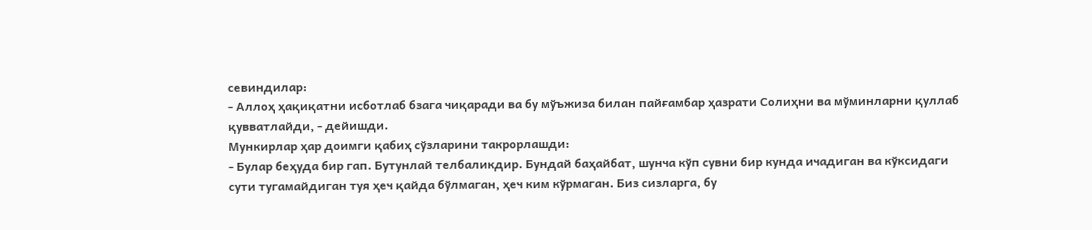севиндилар:
- Аллоҳ ҳақиқатни исботлаб бзага чиқаради ва бу мўъжиза билан пайғамбар ҳазрати Солиҳни ва мўминларни қуллаб қувватлайди, - дейишди.
Мункирлар ҳар доимги қабиҳ сўзларини такрорлашди:
- Булар беҳуда бир гап. Бутунлай телбаликдир. Бундай баҳайбат, шунча кўп сувни бир кунда ичадиган ва кўксидаги сути тугамайдиган туя ҳеч қайда бўлмаган, ҳеч ким кўрмаган. Биз сизларга, бу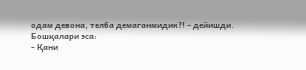одам девона, телба демаганмидик?! – дейишди.
Бошқалари эса:
- Қани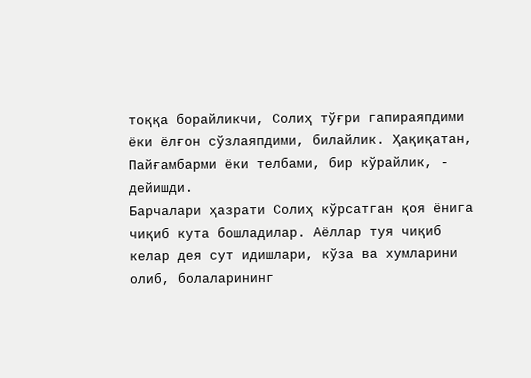тоққа борайликчи, Солиҳ тўғри гапираяпдими ёки ёлғон сўзлаяпдими, билайлик. Ҳақиқатан, Пайғамбарми ёки телбами, бир кўрайлик, - дейишди.
Барчалари ҳазрати Солиҳ кўрсатган қоя ёнига чиқиб кута бошладилар. Аёллар туя чиқиб келар дея сут идишлари, кўза ва хумларини олиб, болаларининг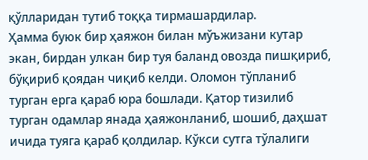қўлларидан тутиб тоққа тирмашардилар.
Ҳамма буюк бир ҳаяжон билан мўъжизани кутар экан, бирдан улкан бир туя баланд овозда пишқириб, бўқириб қоядан чиқиб келди. Оломон тўпланиб турган ерга қараб юра бошлади. Қатор тизилиб турган одамлар янада ҳаяжонланиб, шошиб, даҳшат ичида туяга қараб қолдилар. Кўкси сутга тўлалиги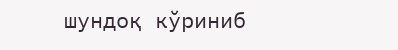шундоқ кўриниб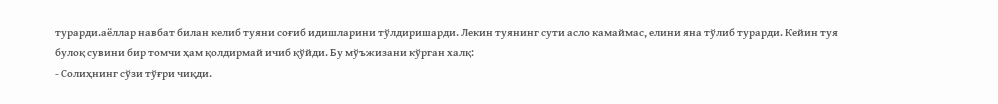турарди.аёллар навбат билан келиб туяни соғиб идишларини тўлдиришарди. Лекин туянинг сути асло камаймас, елини яна тўлиб турарди. Кейин туя булоқ сувини бир томчи ҳам қолдирмай ичиб қўйди. Бу мўъжизани кўрган халқ:
- Солиҳнинг сўзи тўғри чиқди.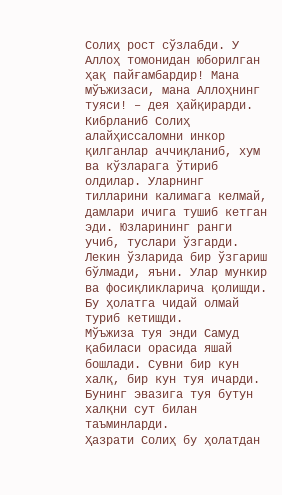Солиҳ рост сўзлабди. У Аллоҳ томонидан юборилган ҳақ пайғамбардир! Мана мўъжизаси, мана Аллоҳнинг туяси! – дея ҳайқирарди.
Кибрланиб Солиҳ алайҳиссаломни инкор қилганлар аччиқланиб, хум ва кўзларага ўтириб олдилар. Уларнинг тилларини калимага келмай, дамлари ичига тушиб кетган эди. Юзларининг ранги учиб, туслари ўзгарди. Лекин ўзларида бир ўзгариш бўлмади, яъни. Улар мункир ва фосиқликларича қолишди. Бу ҳолатга чидай олмай туриб кетишди.
Мўъжиза туя энди Самуд қабиласи орасида яшай бошлади. Сувни бир кун халқ, бир кун туя ичарди. Бунинг эвазига туя бутун халқни сут билан таъминларди.
Ҳазрати Солиҳ бу ҳолатдан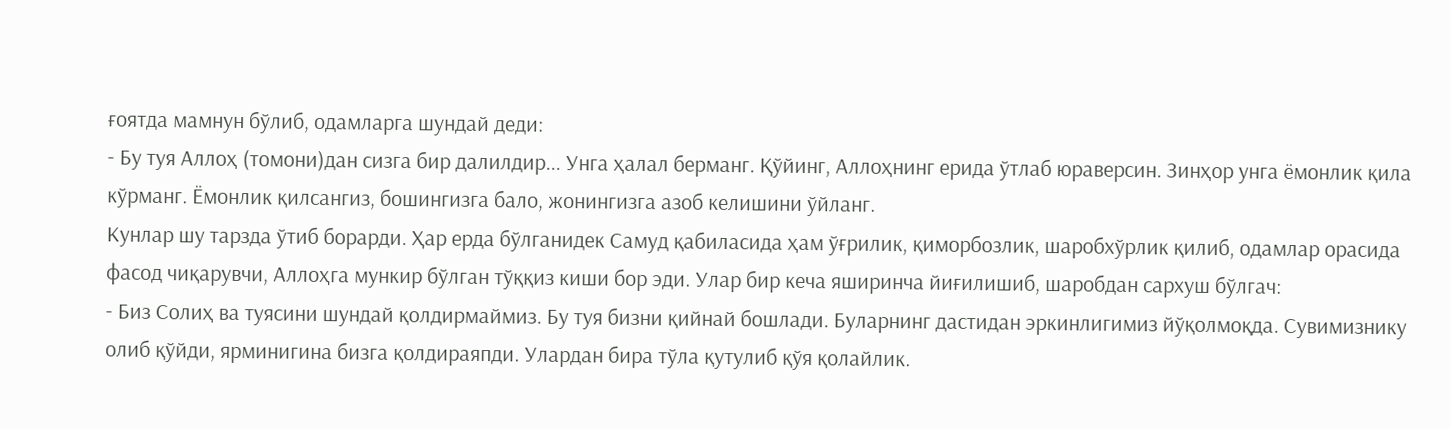ғоятда мамнун бўлиб, одамларга шундай деди:
- Бу туя Аллоҳ (томони)дан сизга бир далилдир... Унга ҳалал берманг. Қўйинг, Аллоҳнинг ерида ўтлаб юраверсин. Зинҳор унга ёмонлик қила кўрманг. Ёмонлик қилсангиз, бошингизга бало, жонингизга азоб келишини ўйланг.
Кунлар шу тарзда ўтиб борарди. Ҳар ерда бўлганидек Самуд қабиласида ҳам ўғрилик, қиморбозлик, шаробхўрлик қилиб, одамлар орасида фасод чиқарувчи, Аллоҳга мункир бўлган тўққиз киши бор эди. Улар бир кеча яширинча йиғилишиб, шаробдан сархуш бўлгач:
- Биз Солиҳ ва туясини шундай қолдирмаймиз. Бу туя бизни қийнай бошлади. Буларнинг дастидан эркинлигимиз йўқолмоқда. Сувимизнику олиб қўйди, ярминигина бизга қолдираяпди. Улардан бира тўла қутулиб қўя қолайлик.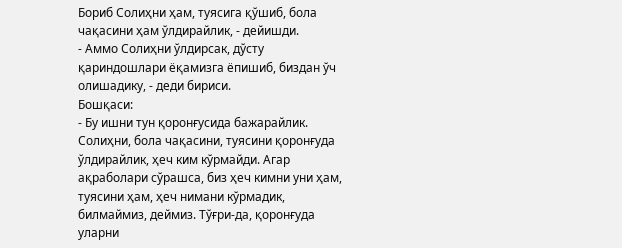Бориб Солиҳни ҳам, туясига қўшиб, бола чақасини ҳам ўлдирайлик, - дейишди.
- Аммо Солиҳни ўлдирсак, дўсту қариндошлари ёқамизга ёпишиб, биздан ўч олишадику, - деди бириси.
Бошқаси:
- Бу ишни тун қоронғусида бажарайлик. Солиҳни, бола чақасини, туясини қоронғуда ўлдирайлик, ҳеч ким кўрмайди. Агар ақраболари сўрашса, биз ҳеч кимни уни ҳам, туясини ҳам, ҳеч нимани кўрмадик, билмаймиз, деймиз. Тўғри-да, қоронғуда уларни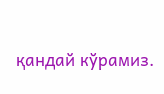қандай кўрамиз.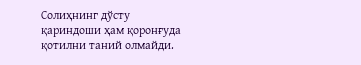Солиҳнинг дўсту қариндоши ҳам қоронғуда қотилни таний олмайди.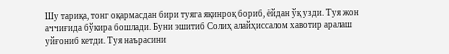Шу тариқа, тонг оқармасдан бири туяга яқинроқ бориб, ёйдан ўқ узди. Туя жон аччиғида бўкира бошлади. Буни эшитиб Солиҳ алайҳиссалом хавотир аралаш уйғониб кетди. Туя наърасини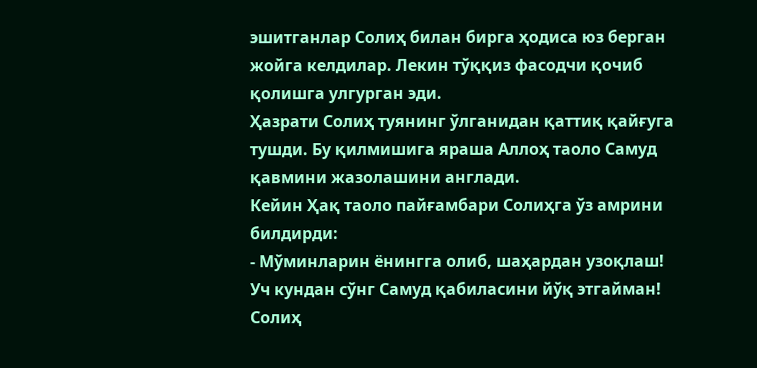эшитганлар Солиҳ билан бирга ҳодиса юз берган жойга келдилар. Лекин тўққиз фасодчи қочиб қолишга улгурган эди.
Ҳазрати Солиҳ туянинг ўлганидан қаттиқ қайғуга тушди. Бу қилмишига яраша Аллоҳ таоло Самуд қавмини жазолашини англади.
Кейин Ҳақ таоло пайғамбари Солиҳга ўз амрини билдирди:
- Мўминларин ёнингга олиб, шаҳардан узоқлаш! Уч кундан сўнг Самуд қабиласини йўқ этгайман!
Солиҳ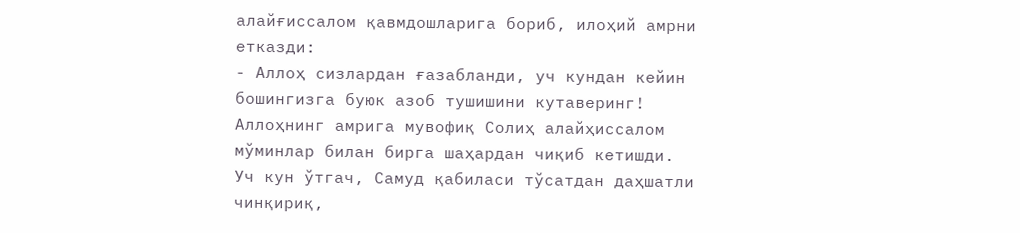алайғиссалом қавмдошларига бориб, илоҳий амрни етказди:
- Аллоҳ сизлардан ғазабланди, уч кундан кейин бошингизга буюк азоб тушишини кутаверинг!
Аллоҳнинг амрига мувофиқ Солиҳ алайҳиссалом мўминлар билан бирга шаҳардан чиқиб кетишди.
Уч кун ўтгач, Самуд қабиласи тўсатдан даҳшатли чинқириқ,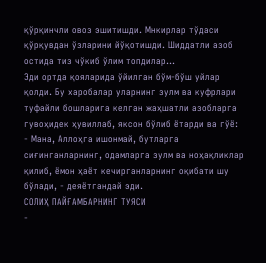қўрқинчли овоз эшитишди. Мнкирлар тўдаси қўрқувдан ўзларини йўқотишди. Шиддатли азоб остида тиз чўкиб ўлим топдилар...
Эди ортда қояларида ўйилган бўм-бўш уйлар қолди. Бу харобалар уларнинг зулм ва куфрлари туфайли бошларига келган жаҳшатли азобларга гувоҳидек ҳувиллаб, яксон бўлиб ётарди ва гўё:
- Мана, Аллоҳга ишонмай, бутларга сиғинганларнинг, одамларга зулм ва ноҳақликлар қилиб, ёмон ҳаёт кечирганларнинг оқибати шу бўлади, - деяётгандай эди.
СОЛИҲ ПАЙҒАМБАРНИНГ ТУЯСИ
-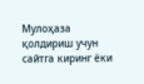Мулоҳаза қолдириш учун сайтга киринг ёки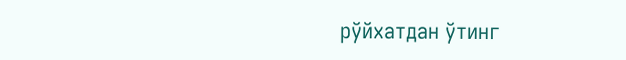рўйхатдан ўтинг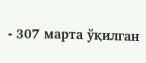- 307 марта ўқилган